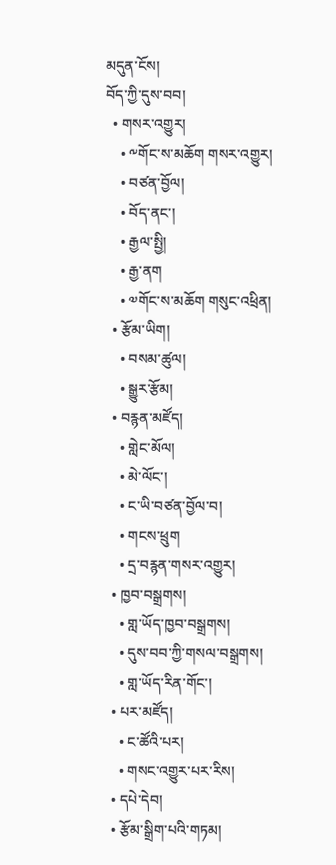མདུན་ངོས།
བོད་ཀྱི་དུས་བབ།
  • གསར་འགྱུར།
    • ༸གོང་ས་མཆོག གསར་འགྱུར།
    • བཙན་བྱོལ།
    • བོད་ནང་།
    • རྒྱལ་སྤྱི།
    • རྒྱ་ནག
    • ༧གོང་ས་མཆོག གསུང་འཕྲིན།
  • རྩོམ་ཡིག།
    • བསམ་ཚུལ།
    • སྒྱུར་རྩོམ།
  • བརྙན་མཛོད།
    • གླེང་མོལ།
    • མེ་ལོང་།
    • ང་ཡི་བཙན་བྱོལ་བ།
    • གངས་ཕྲུག
    • དྲ་བརྙན་གསར་འགྱུར།
  • ཁྱབ་བསྒྲགས།
    • གླ་ཡོད་ཁྱབ་བསྒྲགས།
    • དུས་བབ་ཀྱི་གསལ་བསྒྲགས།
    • གླ་ཡོད་རིན་གོང་།
  • པར་མཛོད།
    • ང་ཚོའི་པར།
    • གསང་འགྱུར་པར་རིས།
  • དཔེ་དེབ།
  • རྩོམ་སྒྲིག་པའི་གཏམ།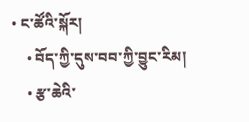• ང་ཚོའི་སྐོར།
    • བོད་ཀྱི་དུས་བབ་ཀྱི་བྱུང་རིམ།
    • རྩ་ཆེའི་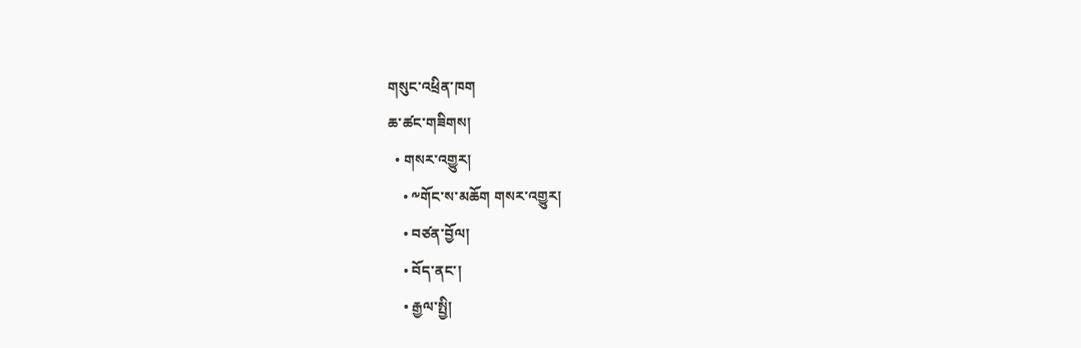གསུང་འཕྲིན་ཁག
ཆ་ཚང་གཟིགས།
  • གསར་འགྱུར།
    • ༸གོང་ས་མཆོག གསར་འགྱུར།
    • བཙན་བྱོལ།
    • བོད་ནང་།
    • རྒྱལ་སྤྱི།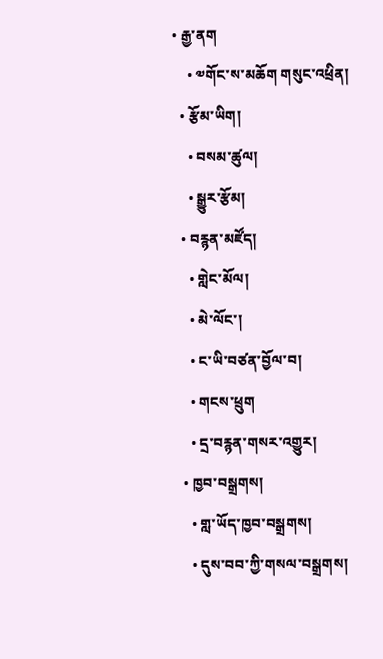• རྒྱ་ནག
    • ༧གོང་ས་མཆོག གསུང་འཕྲིན།
  • རྩོམ་ཡིག།
    • བསམ་ཚུལ།
    • སྒྱུར་རྩོམ།
  • བརྙན་མཛོད།
    • གླེང་མོལ།
    • མེ་ལོང་།
    • ང་ཡི་བཙན་བྱོལ་བ།
    • གངས་ཕྲུག
    • དྲ་བརྙན་གསར་འགྱུར།
  • ཁྱབ་བསྒྲགས།
    • གླ་ཡོད་ཁྱབ་བསྒྲགས།
    • དུས་བབ་ཀྱི་གསལ་བསྒྲགས།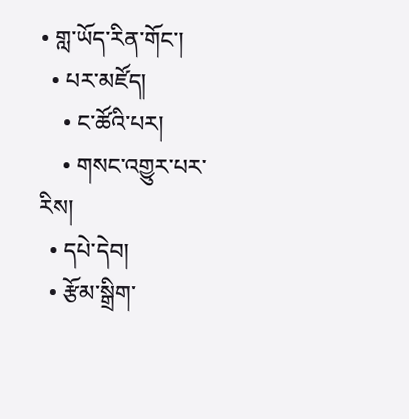• གླ་ཡོད་རིན་གོང་།
  • པར་མཛོད།
    • ང་ཚོའི་པར།
    • གསང་འགྱུར་པར་རིས།
  • དཔེ་དེབ།
  • རྩོམ་སྒྲིག་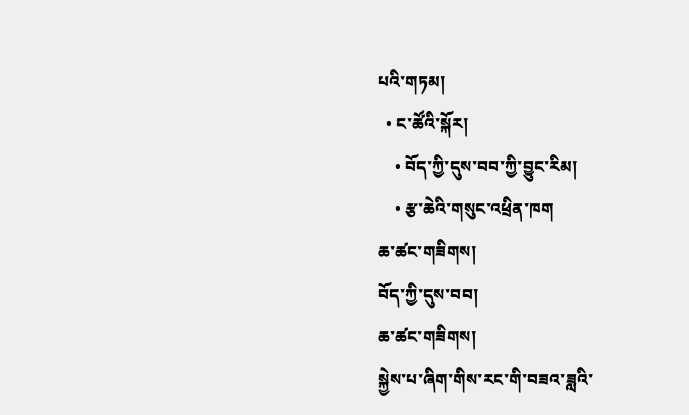པའི་གཏམ།
  • ང་ཚོའི་སྐོར།
    • བོད་ཀྱི་དུས་བབ་ཀྱི་བྱུང་རིམ།
    • རྩ་ཆེའི་གསུང་འཕྲིན་ཁག
ཆ་ཚང་གཟིགས།
བོད་ཀྱི་དུས་བབ།
ཆ་ཚང་གཟིགས།
སྐྱེས་པ་ཞིག་གིས་རང་གི་བཟའ་ཟླའི་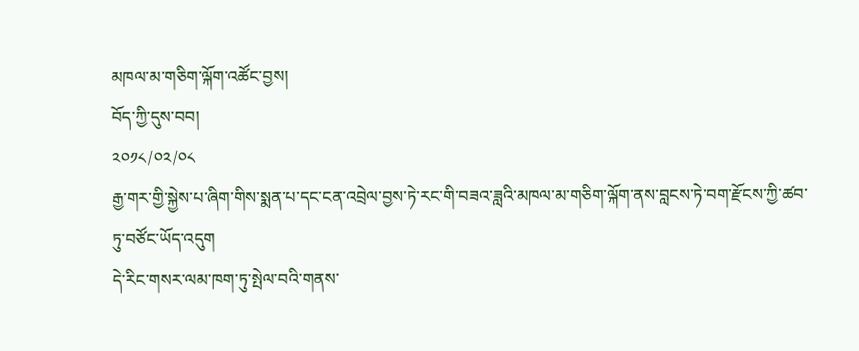མཁལ་མ་གཅིག་ལྐོག་འཚོང་བྱས།
བོད་ཀྱི་དུས་བབ།
༢༠༡༨/༠༢/༠༨
རྒྱ་གར་གྱི་སྐྱེས་པ་ཞིག་གིས་སྨན་པ་དང་ངན་འབྲེལ་བྱས་ཏེ་རང་གི་བཟའ་ཟླའི་མཁལ་མ་གཅིག་ལྐོག་ནས་བླངས་ཏེ་བག་རྫོངས་ཀྱི་ཚབ་ཏུ་བཙོང་ཡོད་འདུག
དེ་རིང་གསར་ལམ་ཁག་ཏུ་སྤེལ་བའི་གནས་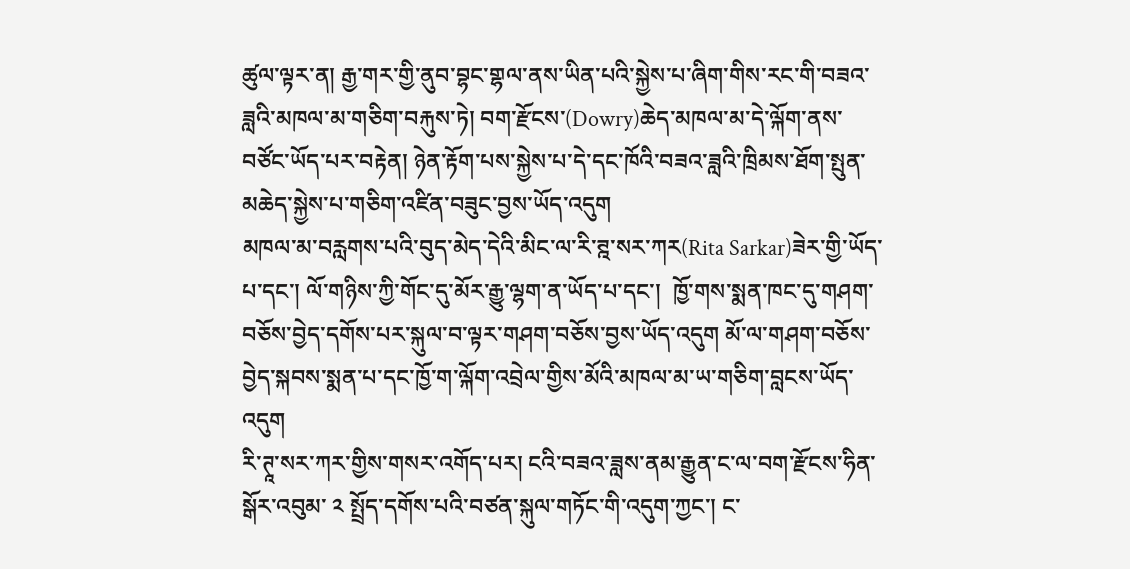ཚུལ་ལྟར་ན། རྒྱ་གར་གྱི་ནུབ་བྷང་གྷལ་ནས་ཡིན་པའི་སྐྱེས་པ་ཞིག་གིས་རང་གི་བཟའ་ཟླའི་མཁལ་མ་གཅིག་བརྐུས་ཏེ། བག་རྫོངས་(Dowry)ཆེད་མཁལ་མ་དེ་ལྐོག་ནས་བཙོང་ཡོད་པར་བརྟེན། ཉེན་རྟོག་པས་སྐྱེས་པ་དེ་དང་ཁོའི་བཟའ་ཟླའི་ཁྲིམས་ཐོག་སྤུན་མཆེད་སྐྱེས་པ་གཅིག་འཛིན་བཟུང་བྱས་ཡོད་འདུག
མཁལ་མ་བརླགས་པའི་བུད་མེད་དེའི་མིང་ལ་རི་ཊྰ་སར་ཀར(Rita Sarkar)ཟེར་གྱི་ཡོད་པ་དང་། ལོ་གཉིས་ཀྱི་གོང་དུ་མོར་རྒྱུ་ལྷག་ན་ཡོད་པ་དང་།  ཁྱོ་གས་སྨན་ཁང་དུ་གཤག་བཅོས་བྱེད་དགོས་པར་སྐུལ་བ་ལྟར་གཤག་བཅོས་བྱས་ཡོད་འདུག མོ་ལ་གཤག་བཅོས་བྱེད་སྐབས་སྨན་པ་དང་ཁྱོ་ག་ལྐོག་འབྲེལ་གྱིས་མོའི་མཁལ་མ་ཡ་གཅིག་བླངས་ཡོད་འདུག
རི་ཊཱ་སར་ཀར་གྱིས་གསར་འགོད་པར། ངའི་བཟའ་ཟླས་ནམ་རྒྱུན་ང་ལ་བག་རྫོངས་ཧིན་སྒོར་འབུམ་ ༢ སྤྲོད་དགོས་པའི་བཙན་སྐུལ་གཏོང་གི་འདུག་ཀྱང་། ང་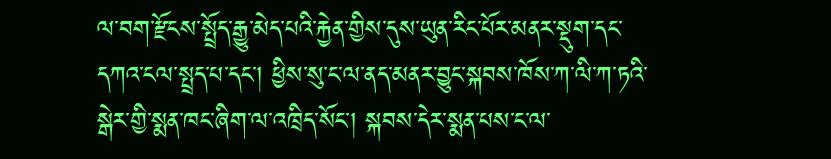ལ་བག་རྫོངས་སྤྲོད་རྒྱུ་མེད་པའི་རྐྱེན་གྱིས་དུས་ཡུན་རིང་པོར་མནར་སྡུག་དང་དཀའ་ངལ་སྤྲད་པ་དང་། ཕྱིས་སུ་ང་ལ་ནད་མནར་བྱུང་སྐབས་ཁོས་ཀ་ལི་ཀ་ཏའི་སྒེར་གྱི་སྨན་ཁང་ཞིག་ལ་འཁྲིད་སོང་། སྐབས་དེར་སྨན་པས་ང་ལ་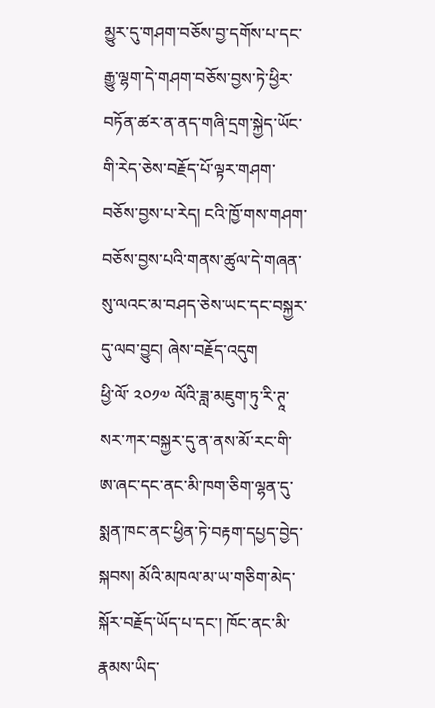མྱུར་དུ་གཤག་བཅོས་བྱ་དགོས་པ་དང་རྒྱུ་ལྷག་དེ་གཤག་བཅོས་བྱས་ཏེ་ཕྱིར་བཏོན་ཚར་ན་ནད་གཞི་དྲག་སྐྱེད་ཡོང་གི་རེད་ཅེས་བརྗོད་པོ་ལྟར་གཤག་བཅོས་བྱས་པ་རེད། ངའི་ཁྱོ་གས་གཤག་བཅོས་བྱས་པའི་གནས་ཚུལ་དེ་གཞན་སུ་ལའང་མ་བཤད་ཅེས་ཡང་དང་བསྐྱར་དུ་ལབ་བྱུང། ཞེས་བརྗོད་འདུག
ཕྱི་ལོ་ ༢༠༡༧ ལོའི་ཟླ་མཇུག་ཏུ་རི་ཊཱ་སར་ཀར་བསྐྱར་དུ་ན་ནས་མོ་རང་གི་ཨ་ཞང་དང་ནང་མི་ཁག་ཅིག་ལྷན་དུ་སྨན་ཁང་ནང་ཕྱིན་ཏེ་བརྟག་དཔྱད་བྱེད་སྐབས། མོའི་མཁལ་མ་ཡ་གཅིག་མེད་སྐོར་བརྗོད་ཡོད་པ་དང་། ཁོང་ནང་མི་རྣམས་ཡིད་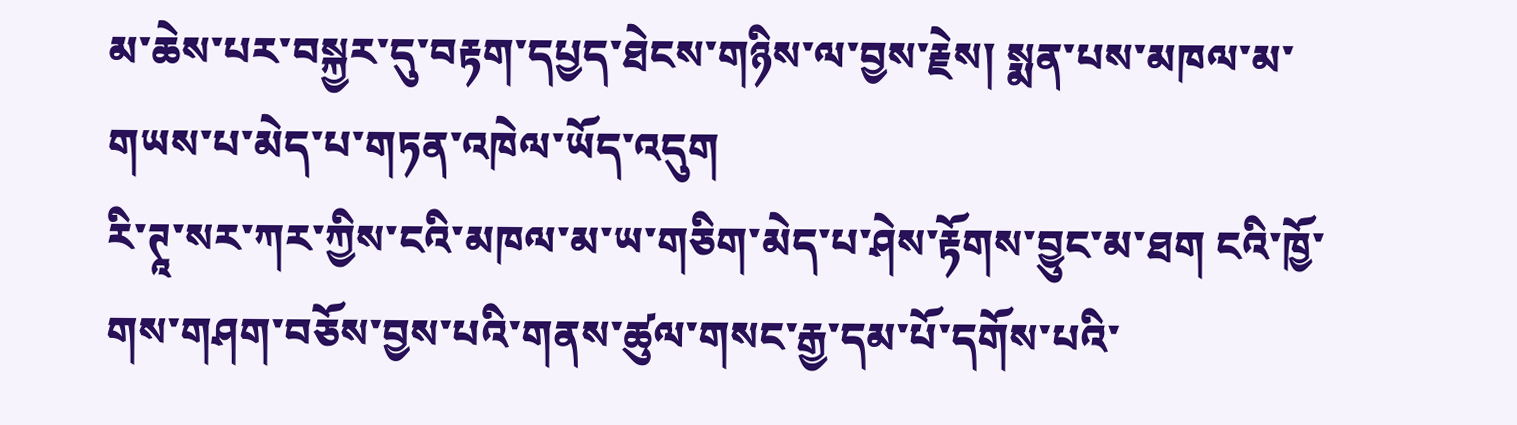མ་ཆེས་པར་བསྐྱར་དུ་བརྟག་དཔྱད་ཐེངས་གཉིས་ལ་བྱས་རྗེས། སྨན་པས་མཁལ་མ་གཡས་པ་མེད་པ་གཏན་འཁེལ་ཡོད་འདུག
རི་ཊཱ་སར་ཀར་ཀྱིས་ངའི་མཁལ་མ་ཡ་གཅིག་མེད་པ་ཤེས་རྟོགས་བྱུང་མ་ཐག ངའི་ཁྱོ་གས་གཤག་བཅོས་བྱས་པའི་གནས་ཚུལ་གསང་རྒྱ་དམ་པོ་དགོས་པའི་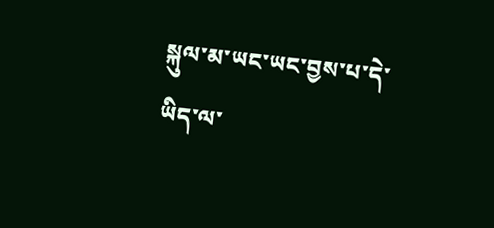སྐུལ་མ་ཡང་ཡང་བྱས་པ་དེ་ཡིད་ལ་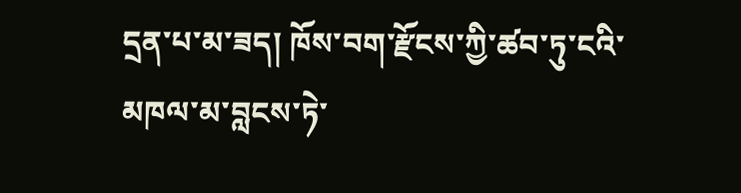དྲན་པ་མ་ཟད། ཁོས་བག་རྫོངས་ཀྱི་ཚབ་ཏུ་ངའི་མཁལ་མ་བླངས་ཏེ་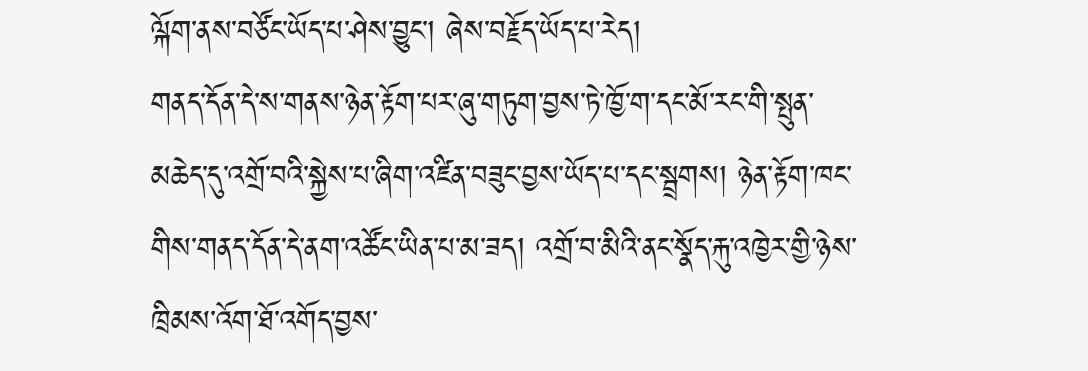ལྐོག་ནས་བཙོང་ཡོད་པ་ཤེས་བྱུང་། ཞེས་བརྗོད་ཡོད་པ་རེད།
གནད་དོན་དེ་ས་གནས་ཉེན་རྟོག་པར་ཞུ་གཏུག་བྱས་ཏེ་ཁྱོ་ག་དང་མོ་རང་གི་སྤུན་མཆེད་དུ་འགྲོ་བའི་སྐྱེས་པ་ཞིག་འཛིན་བཟུང་བྱས་ཡོད་པ་དང་སྦྲགས། ཉེན་རྟོག་ཁང་གིས་གནད་དོན་དེ་ནག་འཚོང་ཡིན་པ་མ་ཟད། འགྲོ་བ་མིའི་ནང་སྣོད་རྐུ་འཁྱེར་གྱི་ཉེས་ཁྲིམས་འོག་ཐོ་འགོད་བྱས་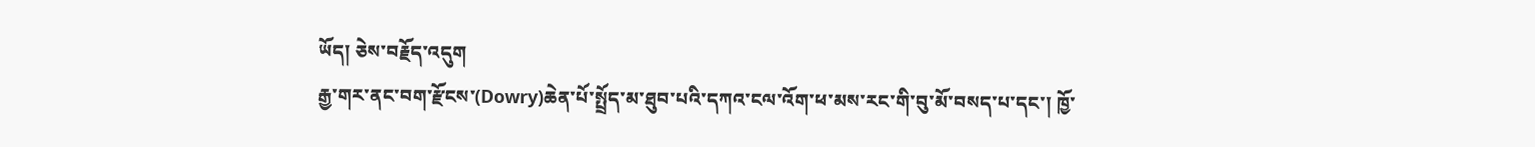ཡོད། ཅེས་བརྗོད་འདུག
རྒྱ་གར་ནང་བག་རྫོངས་(Dowry)ཆེན་པོ་སྤྲོད་མ་ཐུབ་པའི་དཀའ་ངལ་འོག་ཕ་མས་རང་གི་བུ་མོ་བསད་པ་དང་། ཁྱོ་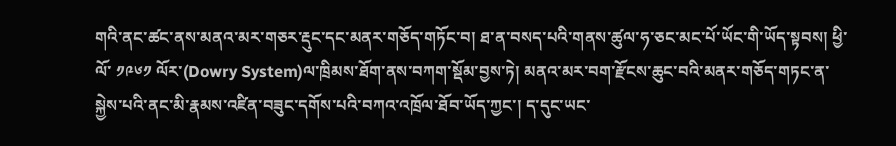གའི་ནང་ཚང་ནས་མནའ་མར་གཅར་རྡུང་དང་མནར་གཅོད་གཏོང་བ། ཐ་ན་བསད་པའི་གནས་ཚུལ་ཧ་ཅང་མང་པོ་ཡོང་གི་ཡོད་སྟབས། ཕྱི་ལོ་ ༡༩༦༡ ལོར་(Dowry System)ལ་ཁྲིམས་ཐོག་ནས་བཀག་སྡོམ་བྱས་ཏེ། མནའ་མར་བག་རྫོངས་ཆུང་བའི་མནར་གཅོད་གཏང་ན་སྐྱེས་པའི་ནང་མི་རྣམས་འཛིན་བཟུང་དགོས་པའི་བཀའ་འཁྲོལ་ཐོབ་ཡོད་ཀྱང་། ད་དུང་ཡང་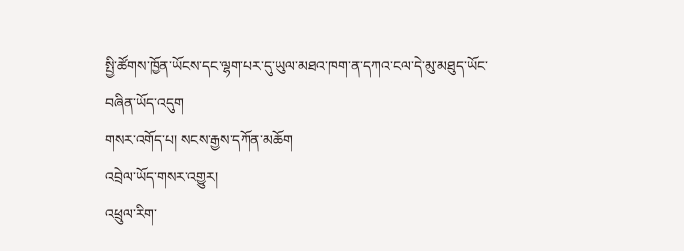སྤྱི་ཚོགས་ཁྱོན་ཡོངས་དང་ལྷག་པར་དུ་ཡུལ་མཐའ་ཁག་ན་དཀའ་ངལ་དེ་མུ་མཐུད་ཡོང་བཞིན་ཡོད་འདུག
གསར་འགོད་པ། སངས་རྒྱས་དཀོན་མཆོག
འབྲེལ་ཡོད་གསར་འགྱུར།
འཕྲུལ་རིག་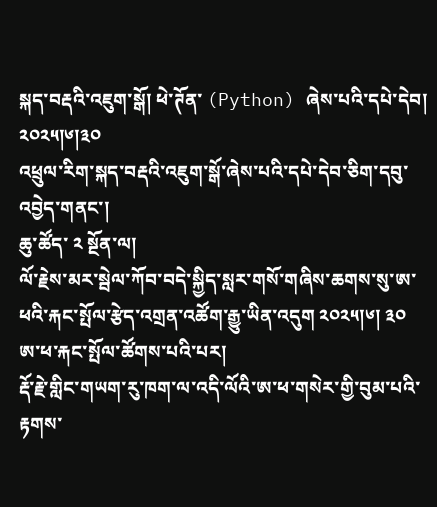སྐད་བརྡའི་འཇུག་སྒོ། ཕེ་ཊོན་ (Python) ཞེས་པའི་དཔེ་དེབ། ༢༠༢༥།༦།༣༠
འཕྲུལ་རིག་སྐད་བརྡའི་འཇུག་སྒོ་ཞེས་པའི་དཔེ་དེབ་ཅིག་དབུ་འབྱེད་གནང་།
ཆུ་ཚོད་ ༢ སྔོན་ལ།
ལོ་རྗེས་མར་སྦེལ་ཀོབ་བདེ་སྐྱིད་སླར་གསོ་གཞིས་ཆགས་སུ་ཨ་ཕའི་རྐང་སྤོལ་རྩེད་འགྲན་འཚོག་རྒྱུ་ཡིན་འདུག ༢༠༢༥།༦། ༣༠ ཨ་ཕ་རྐང་སྤོལ་ཚོགས་པའི་པར།
རྡོ་རྗེ་གླིང་གཡག་རུ་ཁག་ལ་འདི་ལོའི་ཨ་ཕ་གསེར་གྱི་བུམ་པའི་རྟགས་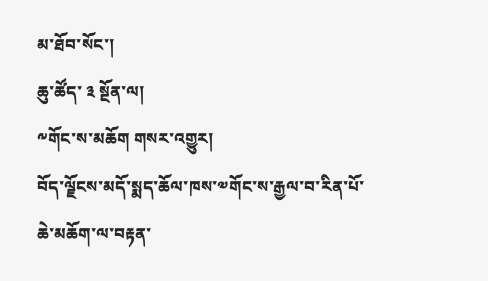མ་ཐོབ་སོང་།
ཆུ་ཚོད་ ༣ སྔོན་ལ།
༸གོང་ས་མཆོག གསར་འགྱུར།
བོད་ལྗོངས་མདོ་སྨད་ཆོལ་ཁས་༧གོང་ས་རྒྱལ་བ་རིན་པོ་ཆེ་མཆོག་ལ་བརྟན་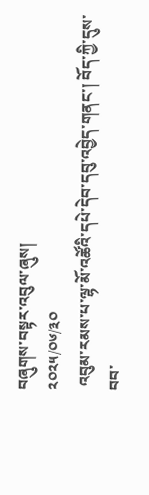བཞུགས་བསྟར་འབུལ་ཞུས།
༢༠༢༥/༠༦/༣༠
 འབུམ་རམས་པ་ལྷ་མོ་འཚོའི་དཔེ་དེབ་དབུ་འབྱེད་གནང་། བོད་ཀྱི་དུས་བབ་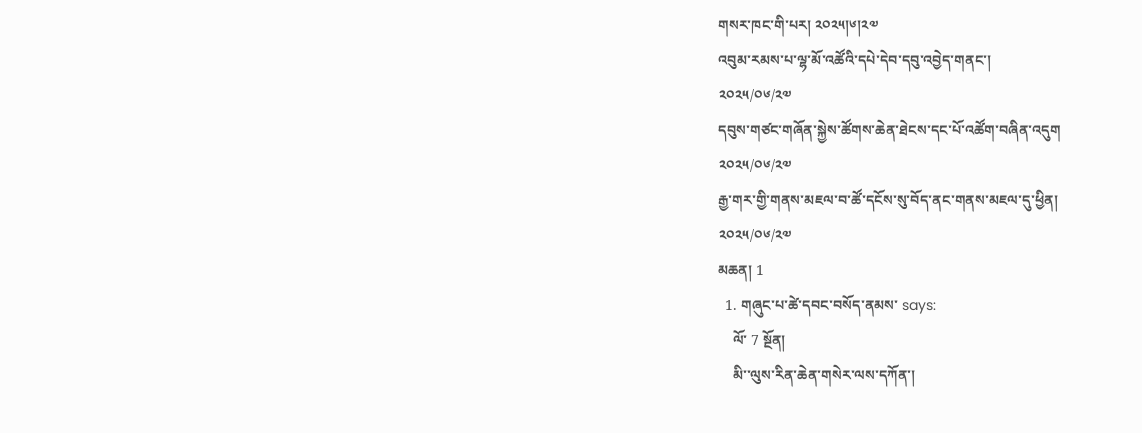གསར་ཁང་གི་པར། ༢༠༢༥།༦།༢༧
འབུམ་རམས་པ་ལྷ་མོ་འཚོའི་དཔེ་དེབ་དབུ་འབྱེད་གནང་།
༢༠༢༥/༠༦/༢༧
དབུས་གཙང་གཞོན་སྐྱེས་ཚོགས་ཆེན་ཐེངས་དང་པོ་འཚོག་བཞིན་འདུག
༢༠༢༥/༠༦/༢༧
རྒྱ་གར་གྱི་གནས་མཇལ་བ་ཚོ་དངོས་སུ་བོད་ནང་གནས་མཇལ་དུ་ཕྱིན།
༢༠༢༥/༠༦/༢༧
མཆན། 1
  1. གཞུང་པ་ཚེ་དབང་བསོད་ནམས་ says:
    ལོ་ 7 སྔོན།
    མི་་ལུས་རིན་ཆེན་གསེར་ལས་དཀོན་།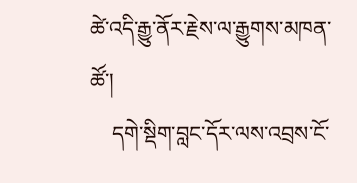ཚེ་འདི་རྒྱུ་ནོར་རྗེས་ལ་རྒྱུགས་མཁན་ཚོ་།
    དགེ་སྡིག་བླང་དོར་ལས་འབྲས་ངོ་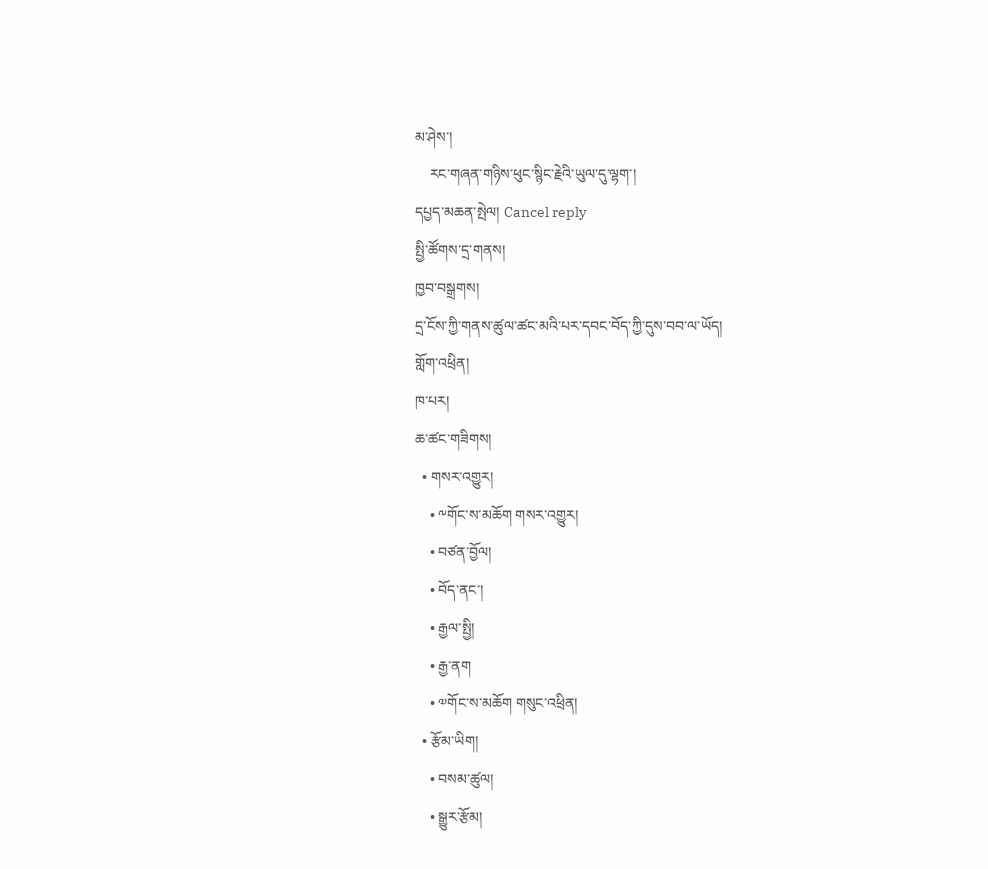མ་ཤེས་།
    རང་གཞན་གཉིས་ཕུང་སྙིང་རྗེའི་ཡུལ་དུ་ལྷག་།
དཔྱད་མཆན་སྤེལ། Cancel reply
སྤྱི་ཚོགས་དྲ་གནས།
ཁྱབ་བསྒྲགས།
དྲ་ངོས་ཀྱི་གནས་ཚུལ་ཚང་མའི་པར་དབང་བོད་ཀྱི་དུས་བབ་ལ་ཡོད།
གློག་འཕྲིན།
ཁ་པར།
ཆ་ཚང་གཟིགས།
  • གསར་འགྱུར།
    • ༸གོང་ས་མཆོག གསར་འགྱུར།
    • བཙན་བྱོལ།
    • བོད་ནང་།
    • རྒྱལ་སྤྱི།
    • རྒྱ་ནག
    • ༧གོང་ས་མཆོག གསུང་འཕྲིན།
  • རྩོམ་ཡིག།
    • བསམ་ཚུལ།
    • སྒྱུར་རྩོམ།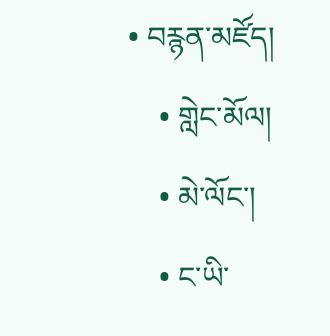• བརྙན་མཛོད།
    • གླེང་མོལ།
    • མེ་ལོང་།
    • ང་ཡི་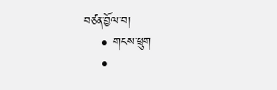བཙན་བྱོལ་བ།
    • གངས་ཕྲུག
    •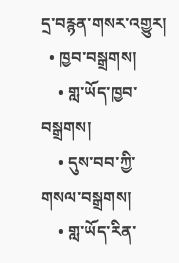དྲ་བརྙན་གསར་འགྱུར།
  • ཁྱབ་བསྒྲགས།
    • གླ་ཡོད་ཁྱབ་བསྒྲགས།
    • དུས་བབ་ཀྱི་གསལ་བསྒྲགས།
    • གླ་ཡོད་རིན་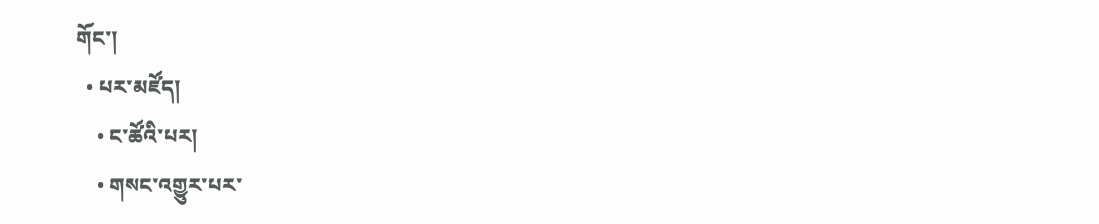གོང་།
  • པར་མཛོད།
    • ང་ཚོའི་པར།
    • གསང་འགྱུར་པར་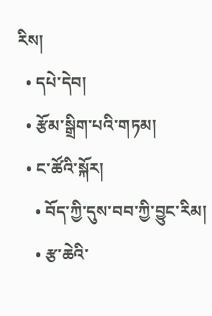རིས།
  • དཔེ་དེབ།
  • རྩོམ་སྒྲིག་པའི་གཏམ།
  • ང་ཚོའི་སྐོར།
    • བོད་ཀྱི་དུས་བབ་ཀྱི་བྱུང་རིམ།
    • རྩ་ཆེའི་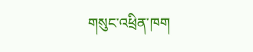གསུང་འཕྲིན་ཁག